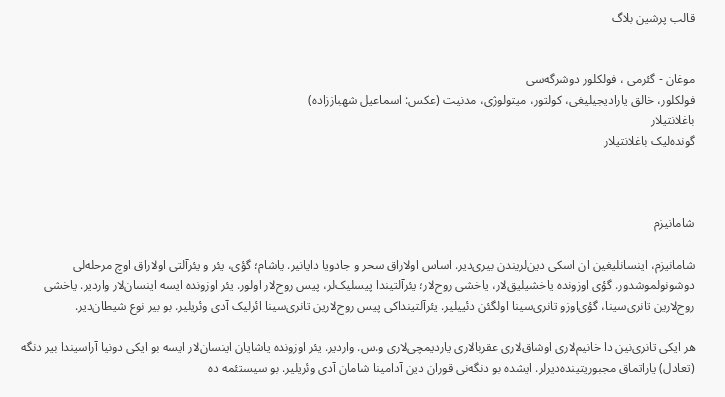قالب پرشین بلاگ


موغان - گئرمی ، فولکلور دوشرگه‌سی
فولکلور، خالق یارادیجیلیغی، کولتور، میتولوژی، مدنیت (عکس: اسماعیل شهباززاده)
باغلانتیلار
گونده‌لیک باغلانتیلار



شامانیزم

شامانیزم، اینسانلیغین ان اسکی دین‌لریندن بیری‌دیر. اساس اولاراق سحر و جادویا دایانیر. یاشام؛ گؤی، یئر و یئرآلتی اولاراق اوچ مرحله‌‌لی دوشونولموشدور. گؤی اوزونده یاخشیلیق‌لار، یاخشی‌ روح‌لار؛ یئرآلتیندا پیسلیک‌لر، پیس روح‌لار اولور. یئر اوزونده ایسه اینسان‌لار واردیر. یاخشی‌ روح‌لارین تانری‌سینا، گؤی‌اوزو تانری‌سینا اولگئن دئییلیر. یئرآلتینداکی پیس روح‌لارین تانری‌سینا ائرلیک آدی وئریلیر. بو بیر نوع شیطان‌دیر.

هر ایکی تانری‌نین دا خانیم‌لاری اوشاق‌‌لاری عقربا‌لاری یاردیمچی‌‌لاری و.س. واردیر. یئر اوزونده یاشایان اینسان‌لار ایسه بو ایکی دونیا آراسیندا بیر دنگه (تعادل) یاراتماق مجبوریتینده‌دیرلر. ایشده بو دنگه‌نی قوران دین آدامینا شامان آدی وئریلیر. بو سیستئمه ده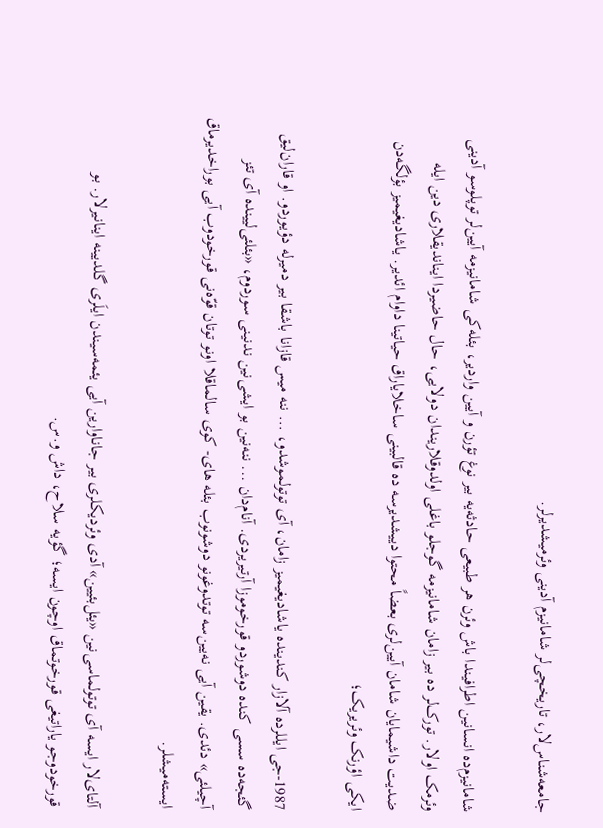جامعه‌شناس‌لار، تاریخچی‌لر شامانیزم آدینی وئرمیشدیرلر.

شامانیزم‌ده انسانین اطرافیندا باش وئرن هر طبیعی حادثه‌یه بیر نوغ تؤرن و آیین واردیر، بئله‌کی شامانیزمه آیین‌لر توپلوسو آدینی وئرمک اولار. تورک‌لر ده بیر زامان شامانیزمه گوجلو باغلی اولدوقلاریندان دولایی، حال حاضیردا ایناندیقلاری دین ایله ضدیت داشیمایان شامان آیین‌لری بعضاً محتوا دییشدیرسه ده قالبینی ساخلایاراق حیاتینا داوام ائدیر. یاشادیغیمیز بؤلگه‌دن ایکی اؤرنک وئریریک؛

1987-جی ایللرده آلازار کندینده یاشادیغیمیز زامان، آی توتولموشدو، ... ننه میس قازانا باشقا بیر دمیرله دؤیوردو. او قاران‌لیق گئجه‌ده سسی کنده دوشوردو قورخوموزا آرتیریردی. آنام‌دان ... ننه‌نین بو ایشی‌نین ندنینی سوردوم، «بئلئی‌لیینده آی تئز آچیلئی» دئدی. یقین آیی نه‌یین‌سه توتدوغونو دوشونوب بئله های- کوی سالماقلا اونو توتان قوّه‌نی قورخودوب آیی بوراخدیرماق ایسته‌میشلر.

آلتای‌لار ایسه آی توتولماسی‌نین «یئل‌بئیین» آدی وئردیکلری بیر جاناوارین آیی یئمه‌سیندن ایلَری گلدیینه اینانیرلار. بو قورخودوجو یاراتیغی قورخوتماق اوچون ایسه؛ گؤیه سلاح، داش و.س.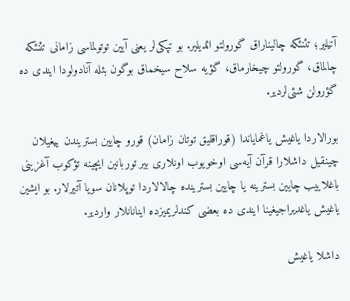آتیلیر؛ تئنئکه چالیناراق گورولتو ائدیلیر. بو تپکی‌لر یعنی آیین توتولماسی زامانی تئنئکه چالماق، گورولتو چیخارماق، گؤیه سلاح سیخماق بوگون بئله آنادولودا ایندی ده گؤرولن شئی‌لردیر.

بورالاردا یاغیش یاغمایاندا (قوراقلیق توتان زامان) قورو چایین بستریندن ییغیلان چینقیل داشلارا قرآن آیه‌سی اوخویوب اونلاری بیر توربانین ایچینه تؤکوب آغزینی باغلاییب چایین بسترینه یا چایین بسترینده چالالاردا توپلانان سویا آتیرلار. بو ایشین یاغیش یاغدیراجیغینا ایندی ده بعضی کندلریمیزده اینانانلار واردیر.

داشلا یاغیش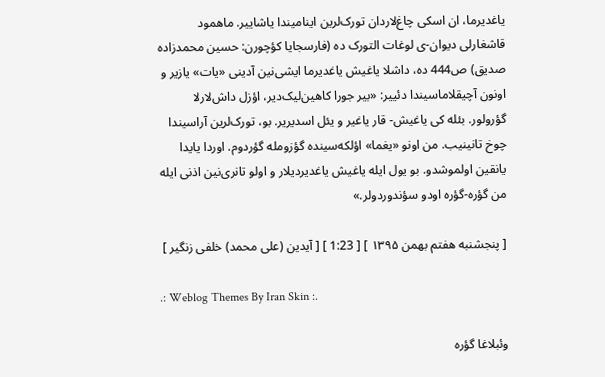یاغدیرما، ان اسکی چاغ‌لاردان تورک‌لرین اینامیندا یاشاییر. ماهمود قاشغارلی دیوان-ی لوغات التورک ده (فارسجایا کؤچورن: حسین محمدزاده صدیق) ص444 ده، داشلا یاغیش یاغدیرما ایشی‌نین آدینی «یات» یازیر و اونون آچیقلاماسیندا دئییر: «بیر جورا کاهین‌لیک‌دیر، اؤزل داش‌لارلا گؤرولور. بئله کی یاغیش- قار یاغیر و یئل اسدیریر. بو، تورک‌لرین آراسیندا چوخ تانینیب. من اونو «یغما» اؤلکه‌سینده گؤزومله گؤردوم. اوردا یایدا یانقین اولموشدو. بو یول ایله یاغیش یاغدیردیلار و اولو تانری‌نین اذنی ایله من گؤره-گؤره اودو سؤندوردولر.»

[ پنجشنبه هفتم بهمن ۱۳۹۵ ] [ 1:23 ] [ آیدین (علی محمد) خلفی زنگیر ]

.: Weblog Themes By Iran Skin :.

وئبلاغا گؤره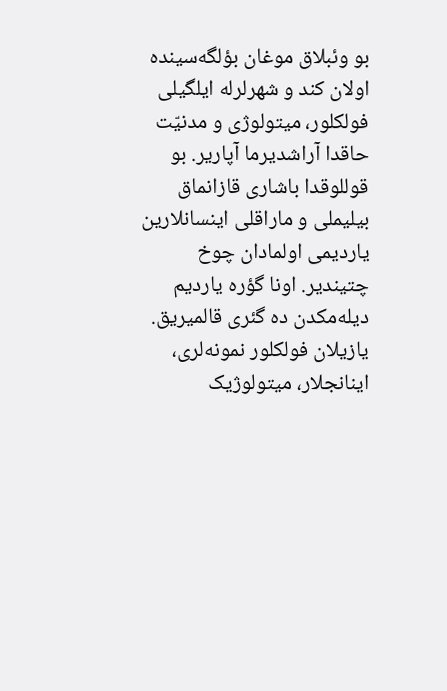بو وئبلاق موغان بؤلگه‌سینده اولان کند و شهرلرله ایلگیلی فولکلور، میتولوژی و مدنیّت حاقدا آراشدیرما آپاریر. بو قوللوقدا باشاری قازانماق بیلیملی و ماراقلی اینسانلارین یاردیمی اولمادان چوخ چتیندیر. اونا گؤره یاردیم دیله‌مکدن ده گئری قالمیریق.
یازیلان فولکلور نمونه‌لری، اینانجلار، میتولوژیک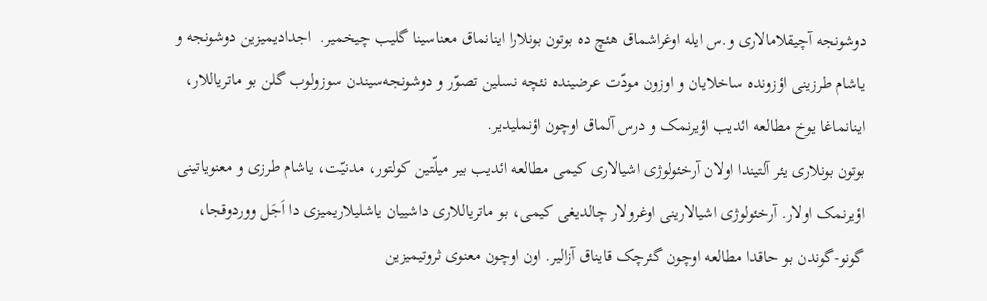دوشونجه آچیقلامالاری و.س ایله اوغراشماق هئچ‌ ده بوتون بونلارا اینانماق معناسینا گلیب چیخمیر.  اجدادیمیزین دوشونجه و یاشام طرزینی اؤزونده ساخلایان و اوزون مودّت عرضینده نئچه نسلین تصوّر و دوشونجه‌سیندن سوزولوب گلن بو ماتریاللار، اینانماغا یوخ مطالعه ائدیب اؤیرنمک و درس آلماق اوچون اؤنملیدیر.
بوتون بونلاری یئر آلتیندا اولان آرخئولوژی اشیالاری کیمی مطالعه ائدیب بیر میلّتین کولتور، مدنیّت، یاشام طرزی و معنویاتینی اؤیرنمک اولار. آرخئولوژی اشیالارینی اوغرولار چالدیغی کیمی، بو ماتریاللاری داشییان یاشلیلاریمیزی دا اَجَل ووردوقجا، گونو-گوندن بو حاقدا مطالعه اوچون گئرچک قایناق آزالیر. اون اوچون معنوی ثروتیمیزین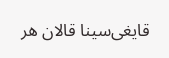قایغی‌سینا قالان هر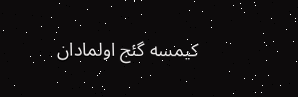کیمسه گئج اولمادان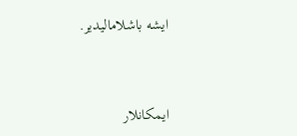ایشه باشلامالیدیر.


ایمکانلار